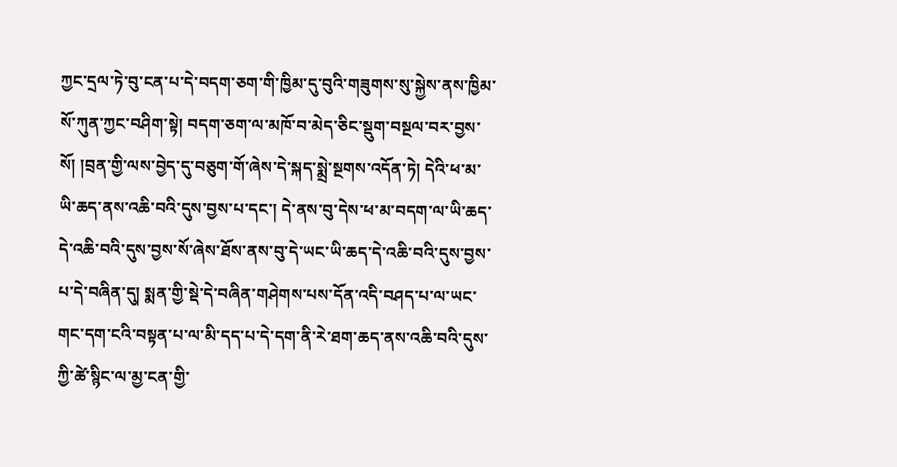ཀྱང་དྲལ་ཏེ་བུ་ངན་པ་དེ་བདག་ཅག་གི་ཁྱིམ་དུ་བུའི་གཟུགས་སུ་སྐྱེས་ནས་ཁྱིམ་སོ་ཀུན་ཀྱང་བཤིག་སྟེ། བདག་ཅག་ལ་མཁོ་བ་མེད་ཅིང་སྡུག་བསྔལ་བར་བྱས་སོ། །བྲན་གྱི་ལས་བྱེད་དུ་བཅུག་གོ་ཞེས་དེ་སྐད་སྨྲེ་སྔགས་འདོན་ཏེ། དེའི་ཕ་མ་ཡི་ཆད་ནས་འཆི་བའི་དུས་བྱས་པ་དང་། དེ་ནས་བུ་དེས་ཕ་མ་བདག་ལ་ཡི་ཆད་དེ་འཆི་བའི་དུས་བྱས་སོ་ཞེས་ཐོས་ནས་བུ་དེ་ཡང་ཡི་ཆད་དེ་འཆི་བའི་དུས་བྱས་པ་དེ་བཞིན་དུ། སྨན་གྱི་སྡེ་དེ་བཞིན་གཤེགས་པས་དོན་འདི་བཤད་པ་ལ་ཡང་གང་དག་ངའི་བསྟན་པ་ལ་མི་དད་པ་དེ་དག་ནི་རེ་ཐག་ཆད་ནས་འཆི་བའི་དུས་ཀྱི་ཚེ་སྙིང་ལ་མྱ་ངན་གྱི་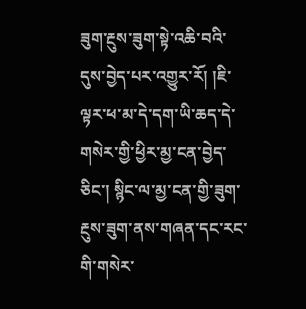ཟུག་རྔུས་ཟུག་སྟེ་འཆི་བའི་དུས་བྱེད་པར་འགྱུར་རོ། །ཇི་ལྟར་ཕ་མ་དེ་དག་ཡི་ཆད་དེ་གསེར་གྱི་ཕྱིར་མྱ་ངན་བྱེད་ཅིང་། སྙིང་ལ་མྱ་ངན་གྱི་ཟུག་རྔུས་ཟུག་ནས་གཞན་དང་རང་གི་གསེར་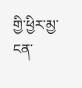གྱི་ཕྱིར་མྱ་ངན་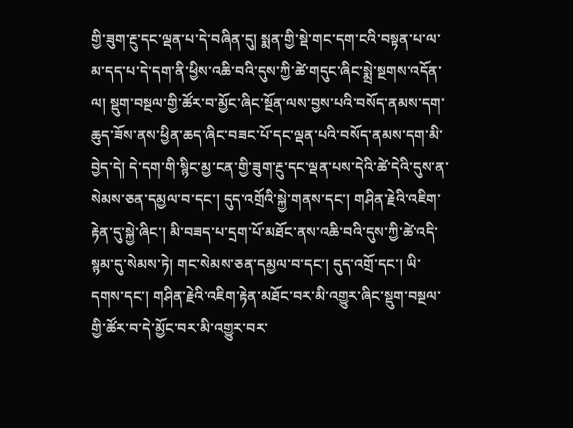གྱི་ཟུག་རྔུ་དང་ལྡན་པ་དེ་བཞིན་དུ། སྨན་གྱི་སྡེ་གང་དག་ངའི་བསྟན་པ་ལ་མ་དད་པ་དེ་དག་ནི་ཕྱིས་འཆི་བའི་དུས་ཀྱི་ཚེ་གདུང་ཞིང་སྨྲེ་སྔགས་འདོན་ལ། སྡུག་བསྔལ་གྱི་ཚོར་བ་མྱོང་ཞིང་སྔོན་ལས་བྱས་པའི་བསོད་ནམས་དག་ཆུད་ཟོས་ནས་ཕྱིན་ཆད་ཞིང་བཟང་པོ་དང་ལྡན་པའི་བསོད་ནམས་དག་མི་བྱེད་དེ། དེ་དག་གི་སྙིང་མྱ་ངན་གྱི་ཟུག་རྔུ་དང་ལྡན་པས་དེའི་ཚེ་དེའི་དུས་ན་སེམས་ཅན་དམྱལ་བ་དང་། དུད་འགྲོའི་སྐྱེ་གནས་དང་། གཤིན་རྗེའི་འཇིག་རྟེན་དུ་སྐྱེ་ཞིང་། མི་བཟད་པ་དྲག་པོ་མཐོང་ནས་འཆི་བའི་དུས་ཀྱི་ཚེ་འདི་སྙམ་དུ་སེམས་ཏེ། གང་སེམས་ཅན་དམྱལ་བ་དང་། དུད་འགྲོ་དང་། ཡི་དགས་དང་། གཤིན་རྗེའི་འཇིག་རྟེན་མཐོང་བར་མི་འགྱུར་ཞིང་སྡུག་བསྔལ་གྱི་ཚོར་བ་དེ་མྱོང་བར་མི་འགྱུར་བར་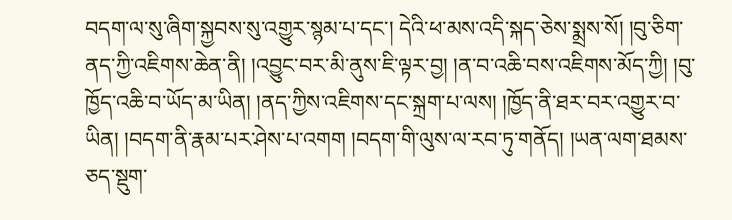བདག་ལ་སུ་ཞིག་སྐྱབས་སུ་འགྱུར་སྙམ་པ་དང་། དེའི་ཕ་མས་འདི་སྐད་ཅེས་སྨྲས་སོ། །བུ་ཅིག་ནད་ཀྱི་འཇིགས་ཆེན་ནི། །འབྱུང་བར་མི་ནུས་ཇི་ལྟར་བྱ། །ན་བ་འཆི་བས་འཇིགས་མོད་ཀྱི། །བུ་ཁྱོད་འཆི་བ་ཡོད་མ་ཡིན། །ནད་ཀྱིས་འཇིགས་དང་སྐྲག་པ་ལས། །ཁྱོད་ནི་ཐར་བར་འགྱུར་བ་ཡིན། །བདག་ནི་རྣམ་པར་ཤེས་པ་འགག །བདག་གི་ལུས་ལ་རབ་ཏུ་གནོད། །ཡན་ལག་ཐམས་ཅད་སྡུག་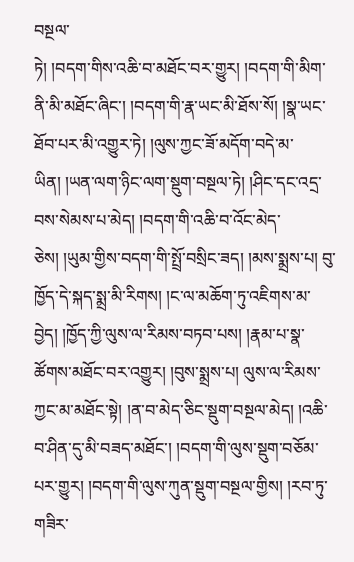བསྔལ་
ཏེ། །བདག་གིས་འཆི་བ་མཐོང་བར་གྱུར། །བདག་གི་མིག་ནི་མི་མཐོང་ཞིང་། །བདག་གི་རྣ་ཡང་མི་ཐོས་སོ། །སྣ་ཡང་ཐོབ་པར་མི་འགྱུར་ཏེ། །ལུས་ཀྱང་ཟོ་མདོག་བདེ་མ་ཡིན། །ཡན་ལག་ཉིང་ལག་སྡུག་བསྔལ་ཏེ། །ཤིང་དང་འདྲ་བས་སེམས་པ་མེད། །བདག་གི་འཆི་བ་འོང་མེད་ཅེས། །ཡུམ་གྱིས་བདག་གི་སྤྲོ་བསྲིང་ཟད། །མས་སྨྲས་པ། བུ་ཁྱོད་དེ་སྐད་སྨྲ་མི་རིགས། །ང་ལ་མཆོག་ཏུ་འཇིགས་མ་བྱེད། །ཁྱོད་ཀྱི་ལུས་ལ་རིམས་བཏབ་པས། །རྣམ་པ་སྣ་ཚོགས་མཐོང་བར་འགྱུར། །བུས་སྨྲས་པ། ལུས་ལ་རིམས་ཀྱང་མ་མཐོང་སྟེ། །ན་བ་མེད་ཅིང་སྡུག་བསྔལ་མེད། །འཆི་བ་ཤིན་དུ་མི་བཟད་མཐོང་། །བདག་གི་ལུས་སྡུག་བཅོམ་པར་གྱུར། །བདག་གི་ལུས་ཀུན་སྡུག་བསྔལ་གྱིས། །རབ་ཏུ་གཟིར་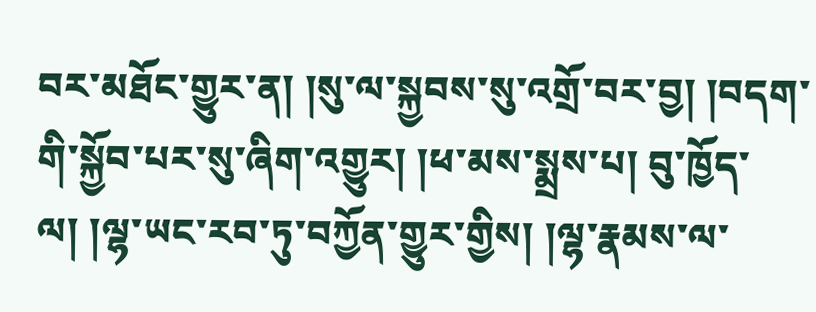བར་མཐོང་གྱུར་ན། །སུ་ལ་སྐྱབས་སུ་འགྲོ་བར་བྱ། །བདག་གི་སྐྱོབ་པར་སུ་ཞིག་འགྱུར། །ཕ་མས་སྨྲས་པ། བུ་ཁྱོད་ལ། །ལྷ་ཡང་རབ་ཏུ་བཀྱོན་གྱུར་གྱིས། །ལྷ་རྣམས་ལ་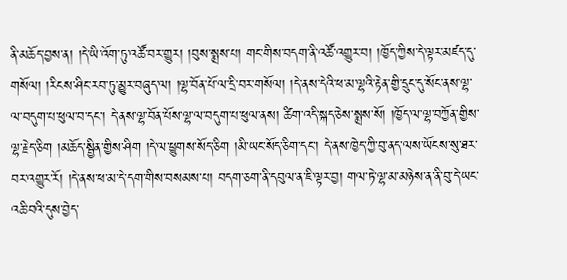ནི་མཆོད་བྱས་ན། །དེ་ཡི་འོག་ཏུ་འཚོ་བར་གྱུར། །བུས་སྨྲས་པ། གང་གིས་བདག་ནི་འཚོ་འགྱུར་བ། །ཁྱོད་ཀྱིས་དེ་ལྟར་མཛད་དུ་གསོལ། །རིངས་ཤིང་རབ་ཏུ་མྱུར་བཞུད་ལ། །ལྷ་བོན་པོ་ལ་དྲི་བར་གསོལ། །དེ་ནས་དེའི་ཕ་མ་ལྷའི་རྟེན་གྱི་དྲུང་དུ་སོང་ནས་ལྷ་ལ་བདུག་པ་ཕུལ་བ་དང་། དེ་ནས་ལྷ་བོན་པོས་ལྷ་ལ་བདུག་པ་ཕུལ་ནས། ཚིག་འདི་སྐད་ཅེས་སྨྲས་སོ། །ཁྱོད་ལ་ལྷ་བཀྱོན་གྱིས་ལྷ་རྗེད་ཅིག །མཆོད་སྦྱིན་གྱིས་ཤིག །དེ་ལ་ཕྱུགས་སོད་ཅིག །མི་ཡང་སོད་ཅིག་དང་། དེ་ནས་ཁྱེད་ཀྱི་བུ་ནད་ལས་ཡོངས་སུ་ཐར་བར་འགྱུར་རོ། །དེ་ནས་ཕ་མ་དེ་དག་གིས་བསམས་པ། བདག་ཅག་ནི་དབུལ་ན་ཇི་ལྟར་བྱ། གལ་ཏེ་ལྷ་མ་མཉེས་ན་ནི་བུ་དེ་ཡང་འཆི་བའི་དུས་བྱེད་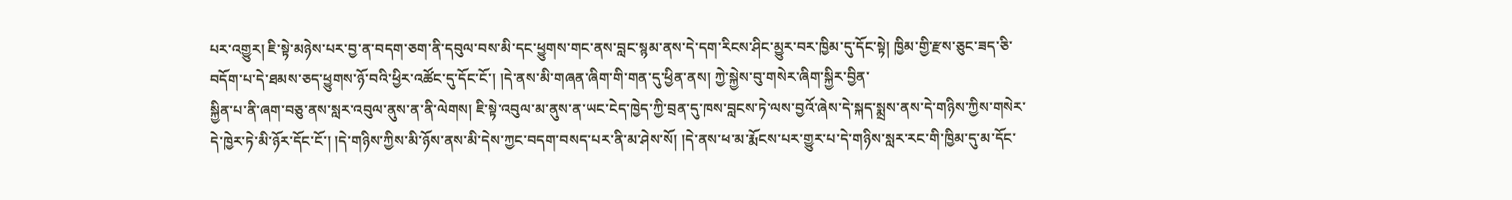པར་འགྱུར། ཇི་སྟེ་མཉེས་པར་བྱ་ན་བདག་ཅག་ནི་དབུལ་བས་མི་དང་ཕྱུགས་གང་ནས་བླང་སྙམ་ནས་དེ་དག་རིངས་ཤིང་མྱུར་བར་ཁྱིམ་དུ་དོང་སྟེ། ཁྱིམ་གྱི་རྫས་ཅུང་ཟད་ཅི་བདོག་པ་དེ་ཐམས་ཅད་ཕྱུགས་ཉོ་བའི་ཕྱིར་འཚོང་དུ་དོང་ངོ་། །དེ་ནས་མི་གཞན་ཞིག་གི་གན་དུ་ཕྱིན་ནས། ཀྱེ་སྐྱེས་བུ་གསེར་ཞིག་སྐྱིར་བྱིན་
སྐྱིན་པ་ནི་ཞག་བཅུ་ནས་སླར་འབུལ་ནུས་ན་ནི་ལེགས། ཇི་སྟེ་འབུལ་མ་ནུས་ན་ཡང་ངེད་ཁྱེད་ཀྱི་བྲན་དུ་ཁས་བླངས་ཏེ་ལས་བྱའོ་ཞེས་དེ་སྐད་སྨྲས་ནས་དེ་གཉིས་ཀྱིས་གསེར་དེ་ཁྱེར་ཏེ་མི་ཉོར་དོང་ངོ་། །དེ་གཉིས་ཀྱིས་མི་ཉོས་ནས་མི་དེས་ཀྱང་བདག་བསད་པར་ནི་མ་ཤེས་སོ། །དེ་ནས་ཕ་མ་རྨོངས་པར་གྱུར་པ་དེ་གཉིས་སླར་རང་གི་ཁྱིམ་དུ་མ་དོང་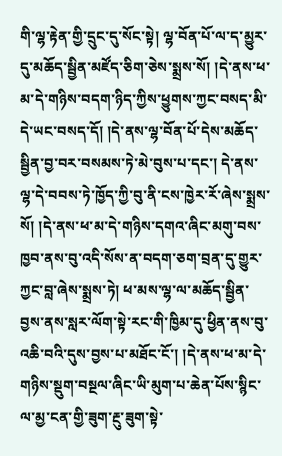གི་ལྷ་རྟེན་གྱི་དྲུང་དུ་སོང་སྟེ། ལྷ་བོན་པོ་ལ་ད་མྱུར་དུ་མཆོད་སྦྱིན་མཛོད་ཅིག་ཅེས་སྨྲས་སོ། །དེ་ནས་ཕ་མ་དེ་གཉིས་བདག་ཉིད་ཀྱིས་ཕྱུགས་ཀྱང་བསད་མི་དེ་ཡང་བསད་དོ། །དེ་ནས་ལྷ་བོན་པོ་དེས་མཆོད་སྦྱིན་བྱ་བར་བསམས་ཏེ་མེ་བུས་པ་དང་། དེ་ནས་ལྷ་དེ་བབས་ཏེ་ཁྱོད་ཀྱི་བུ་ནི་ངས་ཁྱེར་རོ་ཞེས་སྨྲས་སོ། །དེ་ནས་ཕ་མ་དེ་གཉིས་དགའ་ཞིང་མགུ་བས་ཁྱབ་ནས་བུ་འདི་སོས་ན་བདག་ཅག་བྲན་དུ་གྱུར་ཀྱང་བླ་ཞེས་སྨྲས་ཏེ། ཕ་མས་ལྷ་ལ་མཆོད་སྦྱིན་བྱས་ནས་སླར་ལོག་སྟེ་རང་གི་ཁྱིམ་དུ་ཕྱིན་ནས་བུ་འཆི་བའི་དུས་བྱས་པ་མཐོང་ངོ་། །དེ་ནས་ཕ་མ་དེ་གཉིས་སྡུག་བསྔལ་ཞིང་ཡི་མུག་པ་ཆེན་པོས་སྙིང་ལ་མྱ་ངན་གྱི་ཟུག་རྔུ་ཟུག་སྟེ་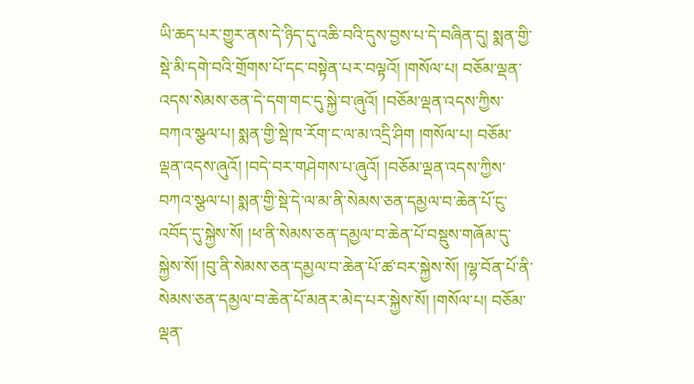ཡི་ཆད་པར་གྱུར་ནས་དེ་ཉིད་དུ་འཆི་བའི་དུས་བྱས་པ་དེ་བཞིན་དུ། སྨན་གྱི་སྡེ་མི་དགེ་བའི་གྲོགས་པོ་དང་བསྟེན་པར་བལྟའོ། །གསོལ་པ། བཅོམ་ལྡན་འདས་སེམས་ཅན་དེ་དག་གང་དུ་སྐྱེ་བ་ཞུའོ། །བཅོམ་ལྡན་འདས་ཀྱིས་བཀའ་སྩལ་པ། སྨན་གྱི་སྡེ་ཁ་རོག་ང་ལ་མ་འདྲི་ཤིག །གསོལ་པ། བཅོམ་ལྡན་འདས་ཞུའོ། །བདེ་བར་གཤེགས་པ་ཞུའོ། །བཅོམ་ལྡན་འདས་ཀྱིས་བཀའ་སྩལ་པ། སྨན་གྱི་སྡེ་དེ་ལ་མ་ནི་སེམས་ཅན་དམྱལ་བ་ཆེན་པོ་ངུ་འབོད་དུ་སྐྱེས་སོ། །ཕ་ནི་སེམས་ཅན་དམྱལ་བ་ཆེན་པོ་བསྡུས་གཞོམ་དུ་སྐྱེས་སོ། །བུ་ནི་སེམས་ཅན་དམྱལ་བ་ཆེན་པོ་ཚ་བར་སྐྱེས་སོ། །ལྷ་བོན་པོ་ནི་སེམས་ཅན་དམྱལ་བ་ཆེན་པོ་མནར་མེད་པར་སྐྱེས་སོ། །གསོལ་པ། བཅོམ་ལྡན་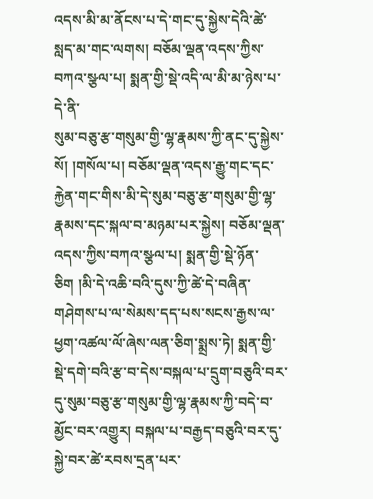འདས་མི་མ་ནོངས་པ་དེ་གང་དུ་སྐྱེས་དེའི་ཚེ་སླད་མ་གང་ལགས། བཅོམ་ལྡན་འདས་ཀྱིས་བཀའ་སྩལ་པ། སྨན་གྱི་སྡེ་འདི་ལ་མི་མ་ཉེས་པ་དེ་ནི་
སུམ་བཅུ་རྩ་གསུམ་གྱི་ལྷ་རྣམས་ཀྱི་ནང་དུ་སྐྱེས་སོ། །གསོལ་པ། བཅོམ་ལྡན་འདས་རྒྱུ་གང་དང་རྐྱེན་གང་གིས་མི་དེ་སུམ་བཅུ་རྩ་གསུམ་གྱི་ལྷ་རྣམས་དང་སྐལ་བ་མཉམ་པར་སྐྱེས། བཅོམ་ལྡན་འདས་ཀྱིས་བཀའ་སྩལ་པ། སྨན་གྱི་སྡེ་ཉོན་ཅིག །མི་དེ་འཆི་བའི་དུས་ཀྱི་ཚེ་དེ་བཞིན་གཤེགས་པ་ལ་སེམས་དད་པས་སངས་རྒྱས་ལ་ཕྱག་འཚལ་ལོ་ཞེས་ལན་ཅིག་སྨྲས་ཏེ། སྨན་གྱི་སྡེ་དགེ་བའི་རྩ་བ་དེས་བསྐལ་པ་དྲུག་བཅུའི་བར་དུ་སུམ་བཅུ་རྩ་གསུམ་གྱི་ལྷ་རྣམས་ཀྱི་བདེ་བ་མྱོང་བར་འགྱུར། བསྐལ་པ་བརྒྱད་བཅུའི་བར་དུ་སྐྱེ་བར་ཚེ་རབས་དྲན་པར་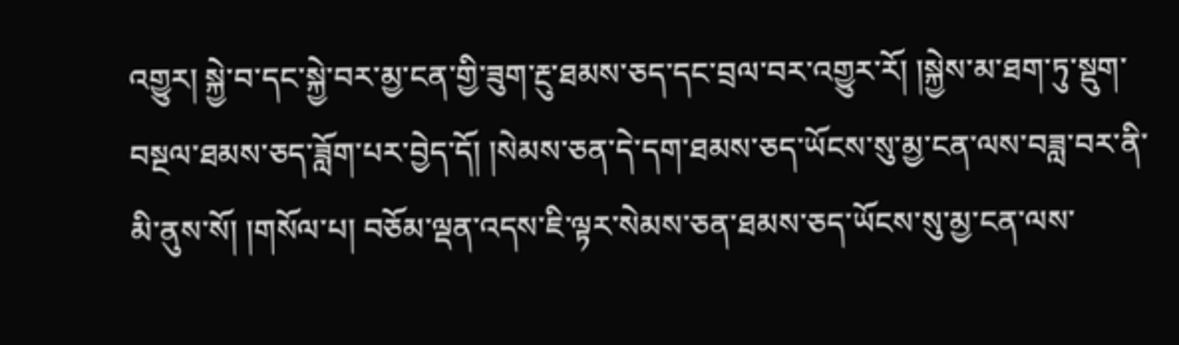འགྱུར། སྐྱེ་བ་དང་སྐྱེ་བར་མྱ་ངན་གྱི་ཟུག་རྔུ་ཐམས་ཅད་དང་བྲལ་བར་འགྱུར་རོ། །སྐྱེས་མ་ཐག་ཏུ་སྡུག་བསྔལ་ཐམས་ཅད་ཟློག་པར་བྱེད་དོ། །སེམས་ཅན་དེ་དག་ཐམས་ཅད་ཡོངས་སུ་མྱ་ངན་ལས་བཟླ་བར་ནི་མི་ནུས་སོ། །གསོལ་པ། བཅོམ་ལྡན་འདས་ཇི་ལྟར་སེམས་ཅན་ཐམས་ཅད་ཡོངས་སུ་མྱ་ངན་ལས་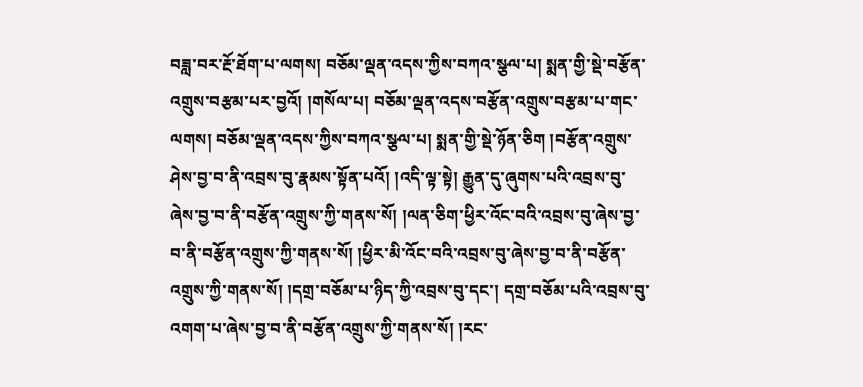བཟླ་བར་རྔོ་ཐོག་པ་ལགས། བཅོམ་ལྡན་འདས་ཀྱིས་བཀའ་སྩལ་པ། སྨན་གྱི་སྡེ་བརྩོན་འགྲུས་བརྩམ་པར་བྱའོ། །གསོལ་པ། བཅོམ་ལྡན་འདས་བརྩོན་འགྲུས་བརྩམ་པ་གང་ལགས། བཅོམ་ལྡན་འདས་ཀྱིས་བཀའ་སྩལ་པ། སྨན་གྱི་སྡེ་ཉོན་ཅིག །བརྩོན་འགྲུས་ཤེས་བྱ་བ་ནི་འབྲས་བུ་རྣམས་སྟོན་པའོ། །འདི་ལྟ་སྟེ། རྒྱུན་དུ་ཞུགས་པའི་འབྲས་བུ་ཞེས་བྱ་བ་ནི་བརྩོན་འགྲུས་ཀྱི་གནས་སོ། །ལན་ཅིག་ཕྱིར་འོང་བའི་འབྲས་བུ་ཞེས་བྱ་བ་ནི་བརྩོན་འགྲུས་ཀྱི་གནས་སོ། །ཕྱིར་མི་འོང་བའི་འབྲས་བུ་ཞེས་བྱ་བ་ནི་བརྩོན་འགྲུས་ཀྱི་གནས་སོ། །དགྲ་བཅོམ་པ་ཉིད་ཀྱི་འབྲས་བུ་དང་། དགྲ་བཅོམ་པའི་འབྲས་བུ་འགག་པ་ཞེས་བྱ་བ་ནི་བརྩོན་འགྲུས་ཀྱི་གནས་སོ། །རང་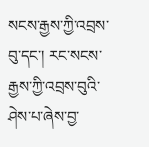སངས་རྒྱས་ཀྱི་འབྲས་བུ་དང་། རང་སངས་རྒྱས་ཀྱི་འབྲས་བུའི་ཤེས་པ་ཞེས་བྱ་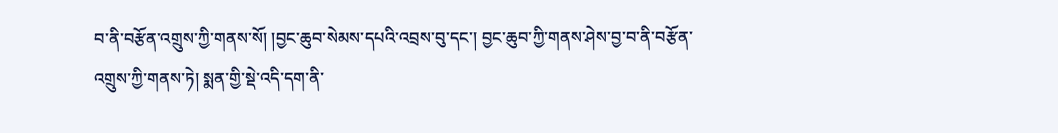བ་ནི་བརྩོན་འགྲུས་ཀྱི་གནས་སོ། །བྱང་ཆུབ་སེམས་དཔའི་འབྲས་བུ་དང་། བྱང་ཆུབ་ཀྱི་གནས་ཤེས་བྱ་བ་ནི་བརྩོན་འགྲུས་ཀྱི་གནས་ཏེ། སྨན་གྱི་སྡེ་འདི་དག་ནི་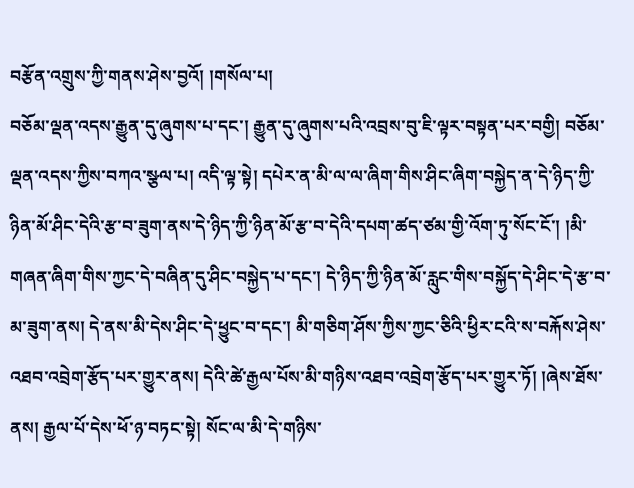བརྩོན་འགྲུས་ཀྱི་གནས་ཤེས་བྱའོ། །གསོལ་པ།
བཅོམ་ལྡན་འདས་རྒྱུན་དུ་ཞུགས་པ་དང་། རྒྱུན་དུ་ཞུགས་པའི་འབྲས་བུ་ཇི་ལྟར་བསྟན་པར་བགྱི། བཅོམ་ལྡན་འདས་ཀྱིས་བཀའ་སྩལ་པ། འདི་ལྟ་སྟེ། དཔེར་ན་མི་ལ་ལ་ཞིག་གིས་ཤིང་ཞིག་བསྐྱེད་ན་དེ་ཉིད་ཀྱི་ཉིན་མོ་ཤིང་དེའི་རྩ་བ་ཟུག་ནས་དེ་ཉིད་ཀྱི་ཉིན་མོ་རྩ་བ་དེའི་དཔག་ཚད་ཙམ་གྱི་འོག་ཏུ་སོང་ངོ་། །མི་གཞན་ཞིག་གིས་ཀྱང་དེ་བཞིན་དུ་ཤིང་བསྐྱེད་པ་དང་། དེ་ཉིད་ཀྱི་ཉིན་མོ་རླུང་གིས་བསྐྱོད་དེ་ཤིང་དེ་རྩ་བ་མ་ཟུག་ནས། དེ་ནས་མི་དེས་ཤིང་དེ་ཕྱུང་བ་དང་། མི་གཅིག་ཤོས་ཀྱིས་ཀྱང་ཅིའི་ཕྱིར་ངའི་ས་བརྐོས་ཤེས་འཐབ་འབྲེག་རྩོད་པར་གྱུར་ནས། དེའི་ཚེ་རྒྱལ་པོས་མི་གཉིས་འཐབ་འབྲེག་རྩོད་པར་གྱུར་ཏོ། །ཞེས་ཐོས་ནས། རྒྱལ་པོ་དེས་ཕོ་ཉ་བཏང་སྟེ། སོང་ལ་མི་དེ་གཉིས་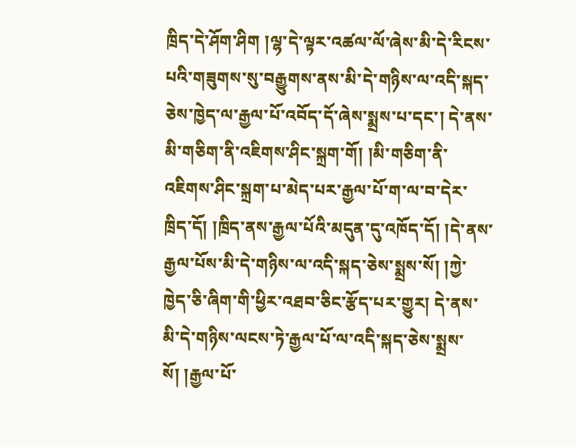ཁྲིད་དེ་ཤོག་ཤིག །ལྷ་དེ་ལྟར་འཚལ་ལོ་ཞེས་མི་དེ་རིངས་པའི་གཟུགས་སུ་བརྒྱུགས་ནས་མི་དེ་གཉིས་ལ་འདི་སྐད་ཅེས་ཁྱེད་ལ་རྒྱལ་པོ་འབོད་དོ་ཞེས་སྨྲས་པ་དང་། དེ་ནས་མི་གཅིག་ནི་འཇིགས་ཤིང་སྐྲག་གོ། །མི་གཅིག་ནི་འཇིགས་ཤིང་སྐྲག་པ་མེད་པར་རྒྱལ་པོ་ག་ལ་བ་དེར་ཁྲིད་དོ། །ཁྲིད་ནས་རྒྱལ་པོའི་མདུན་དུ་འཁོད་དོ། །དེ་ནས་རྒྱལ་པོས་མི་དེ་གཉིས་ལ་འདི་སྐད་ཅེས་སྨྲས་སོ། །ཀྱེ་ཁྱེད་ཅི་ཞིག་གི་ཕྱིར་འཐབ་ཅིང་རྩོད་པར་གྱུར། དེ་ནས་མི་དེ་གཉིས་ལངས་ཏེ་རྒྱལ་པོ་ལ་འདི་སྐད་ཅེས་སྨྲས་སོ། །རྒྱལ་པོ་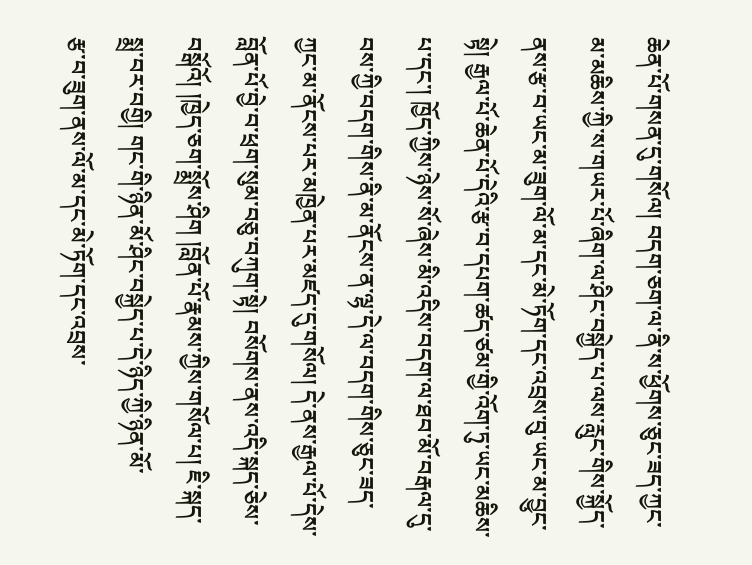ཆེན་པོ་གསན་དུ་གསོལ། བདག་ཅག་ལ་ནི་ས་ཕྱོགས་ཅུང་ཟད་ཀྱང་མ་མཆིས་ཀྱི་ས་གཡར་པོ་ཞིག་ལ་ཤིང་བསྐྱེད་པ་ལས་རླུང་གིས་སྐྱོད་ནས་རྩ་བ་ཡང་མ་ཟུག་ལོ་མ་དང་མེ་ཏོག་དང་འབྲས་བུ་ཡང་མ་བྱུང་སྟེ། རྒྱལ་པོ་ཆེན་པོ་དེའི་རྩ་བ་དཔག་ཚད་ཙམ་གྱི་འོག་ཏུ་ཡང་མཆིས་པ་དང་། ཁྱོད་ཀྱིས་ཉེས་སོ་ཞེས་མི་འདིས་བདག་ལ་ཐབ་མོ་བརྒལ་དུ་བས་ཀྱི་བདག་གིས་ནི་མ་ནོངས་ན་ལྷ་དེ་ལ་བདག་གིས་ཅུང་ཟད་ཀྱང་མ་ནོངས་པར་མཁྱེན་པར་མཛད་དུ་གསོལ། དེ་ནས་རྒྱལ་པོ་དེས་བློན་པོ་བྱེ་བ་ཕྲག་སུམ་བཅུ་བཀུག་སྟེ། བསོགས་ནས་འདི་སྐད་ཅེས་བསྒོའོ། །ཁྱེད་ཅག་སྨྲོས་ཤིག །བློན་པོ་རྣམས་ཀྱིས་གསོལ་པ། ཇི་སྐད་སྨྲ་བར་བགྱི། གང་གི་ཉིན་མོ་ཤིང་བསྐྱེད་པ་དེ་ཉིད་ཀྱི་ཉིན་མོ་
རྩ་བ་ཟུག་ནས་ལོ་མ་དང་མེ་ཏོག་དང་འབྲས་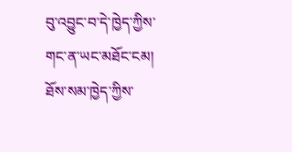བུ་འབྱུང་བ་དེ་ཁྱེད་ཀྱིས་གང་ན་ཡང་མཐོང་ངམ། ཐོས་སམ་ཁྱེད་ཀྱིས་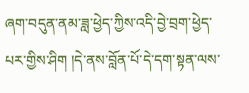ཞག་བདུན་ནམ་ཟླ་ཕྱེད་ཀྱིས་འདི་བྱེ་བྲག་ཕྱེད་པར་གྱིས་ཤིག །དེ་ནས་བློན་པོ་དེ་དག་སྟན་ལས་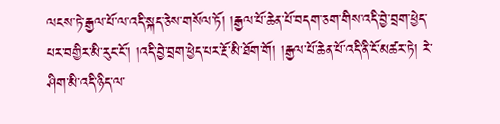ལངས་ཏེ་རྒྱལ་པོ་ལ་འདི་སྐད་ཅེས་གསོལ་ཏོ། །རྒྱལ་པོ་ཆེན་པོ་བདག་ཅག་གིས་འདི་བྱེ་བྲག་ཕྱེད་པར་བགྱིར་མི་རུང་ངོ་། །འདི་བྱེ་བྲག་ཕྱེད་པར་རྔོ་མི་ཐོག་གོ། །རྒྱལ་པོ་ཆེན་པོ་འདི་ནི་ངོ་མཚར་ཏེ། རེ་ཤིག་མི་འདི་ཉིད་ལ་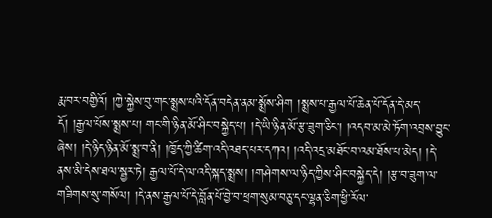རྨ་བར་བགྱིའོ། །ཀྱེ་སྐྱེས་བུ་གང་སྨྲས་པའི་དོན་བདེན་ནམ་སྨྲོས་ཤིག །སྨྲས་པ་རྒྱལ་པོ་ཆེན་པོ་དོན་དེ་མད་དོ། །རྒྱལ་པོས་སྨྲས་པ། གང་གི་ཉིན་མོ་ཤིང་བསྐྱེད་པ། །དེ་ཡི་ཉིན་མོ་རྩ་ཟུག་ཅིང་། །འདབ་མ་མེ་ཏོག་འབྲས་བྱུང་ཞེས། །དེ་ཉིད་ཉིན་མོ་སྨྲ་བ་ནི། །ཁྱོད་ཀྱི་ཚིག་འདི་འཐད་པར་དཀའ། །འདི་འདྲ་མཐོང་བ་འམ་ཐོས་པ་མེད། །དེ་ནས་མི་དེས་ཐལ་སྦྱར་ཏེ། རྒྱལ་པོ་དེ་ལ་འདི་སྐད་སྨྲས། །གཤེགས་ལ་ཉིད་ཀྱིས་ཤིང་བསྐྱེད་དེ། །རྩ་བ་ཟུག་ལ་གཟིགས་སུ་གསོལ། །དེ་ནས་རྒྱལ་པོ་དེ་བློན་པོ་བྱེ་བ་ཕྲག་སུམ་བཅུ་དང་ལྷན་ཅིག་ཕྱི་རོལ་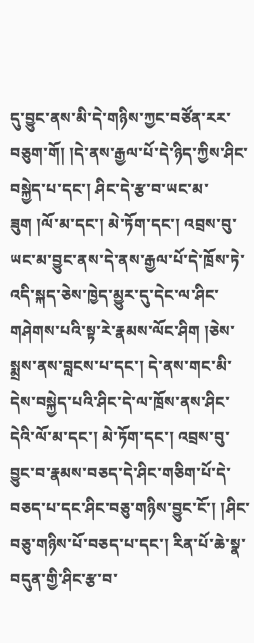དུ་བྱུང་ནས་མི་དེ་གཉིས་ཀྱང་བཙོན་རར་བཅུག་གོ། །དེ་ནས་རྒྱལ་པོ་དེ་ཉིད་ཀྱིས་ཤིང་བསྐྱེད་པ་དང་། ཤིང་དེ་རྩ་བ་ཡང་མ་ཟུག །ལོ་མ་དང་། མེ་ཏོག་དང་། འབྲས་བུ་ཡང་མ་བྱུང་ནས་དེ་ནས་རྒྱལ་པོ་དེ་ཁྲོས་ཏེ་འདི་སྐད་ཅེས་ཁྱེད་མྱུར་དུ་དེང་ལ་ཤིང་གཤེགས་པའི་སྟ་རེ་རྣམས་ལོང་ཤིག །ཅེས་སྨྲས་ནས་བླངས་པ་དང་། དེ་ནས་གང་མི་དེས་བསྐྱེད་པའི་ཤིང་དེ་ལ་ཁྲོས་ནས་ཤིང་དེའི་ལོ་མ་དང་། མེ་ཏོག་དང་། འབྲས་བུ་བྱུང་བ་རྣམས་བཅད་དེ་ཤིང་གཅིག་པོ་དེ་བཅད་པ་དང་ཤིང་བཅུ་གཉིས་བྱུང་ངོ་། །ཤིང་བཅུ་གཉིས་པོ་བཅད་པ་དང་། རིན་པོ་ཆེ་སྣ་བདུན་གྱི་ཤིང་རྩ་བ་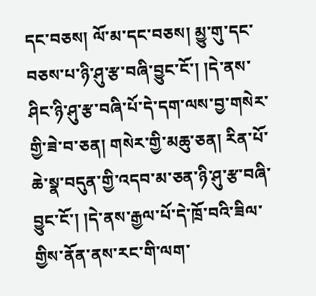དང་བཅས། ལོ་མ་དང་བཅས། མྱུ་གུ་དང་བཅས་པ་ཉི་ཤུ་རྩ་བཞི་བྱུང་ངོ་། །དེ་ནས་ཤིང་ཉི་ཤུ་རྩ་བཞི་པོ་དེ་དག་ལས་བྱ་གསེར་གྱི་ཟེ་བ་ཅན། གསེར་གྱི་མཆུ་ཅན། རིན་པོ་ཆེ་སྣ་བདུན་གྱི་འདབ་མ་ཅན་ཉི་ཤུ་རྩ་བཞི་བྱུང་ངོ་། །དེ་ནས་རྒྱལ་པོ་དེ་ཁྲོ་བའི་ཟིལ་གྱིས་ནོན་ནས་རང་གི་ལག་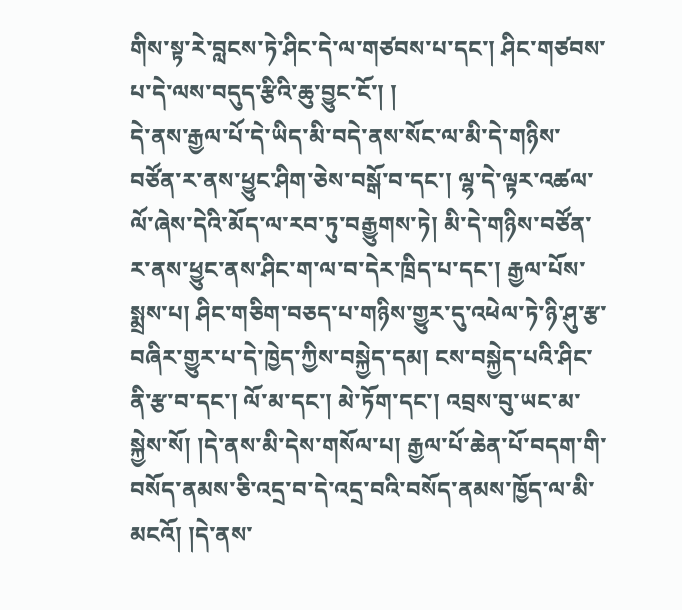གིས་སྟ་རེ་བླངས་ཏེ་ཤིང་དེ་ལ་གཙབས་པ་དང་། ཤིང་གཙབས་པ་དེ་ལས་བདུད་རྩིའི་ཆུ་བྱུང་ངོ་། །
དེ་ནས་རྒྱལ་པོ་དེ་ཡིད་མི་བདེ་ནས་སོང་ལ་མི་དེ་གཉིས་བཙོན་ར་ནས་ཕྱུང་ཤིག་ཅེས་བསྒོ་བ་དང་། ལྷ་དེ་ལྟར་འཚལ་ལོ་ཞེས་དེའི་མོད་ལ་རབ་ཏུ་བརྒྱུགས་ཏེ། མི་དེ་གཉིས་བཙོན་ར་ནས་ཕྱུང་ནས་ཤིང་ག་ལ་བ་དེར་ཁྲིད་པ་དང་། རྒྱལ་པོས་སྨྲས་པ། ཤིང་གཅིག་བཅད་པ་གཉིས་གྱུར་དུ་འཕེལ་ཏེ་ཉི་ཤུ་རྩ་བཞིར་གྱུར་པ་དེ་ཁྱེད་ཀྱིས་བསྐྱེད་དམ། ངས་བསྐྱེད་པའི་ཤིང་ནི་རྩ་བ་དང་། ལོ་མ་དང་། མེ་ཏོག་དང་། འབྲས་བུ་ཡང་མ་སྐྱེས་སོ། །དེ་ནས་མི་དེས་གསོལ་པ། རྒྱལ་པོ་ཆེན་པོ་བདག་གི་བསོད་ནམས་ཅི་འདྲ་བ་དེ་འདྲ་བའི་བསོད་ནམས་ཁྱོད་ལ་མི་མངའོ། །དེ་ནས་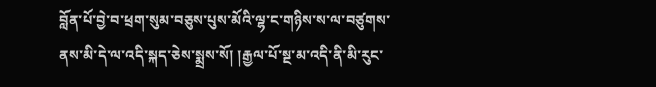བློན་པོ་བྱེ་བ་ཕྲག་སུམ་བཅུས་པུས་མོའི་ལྷ་ང་གཉིས་ས་ལ་བཙུགས་ནས་མི་དེ་ལ་འདི་སྐད་ཅེས་སྨྲས་སོ། །རྒྱལ་པོ་སྔ་མ་འདི་ནི་མི་རུང་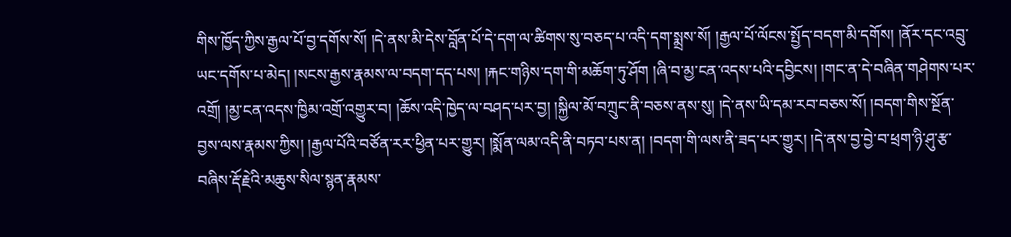གིས་ཁྱོད་ཀྱིས་རྒྱལ་པོ་བྱ་དགོས་སོ། །དེ་ནས་མི་དེས་བློན་པོ་དེ་དག་ལ་ཚིགས་སུ་བཅད་པ་འདི་དག་སྨྲས་སོ། །རྒྱལ་པོ་ལོངས་སྤྱོད་བདག་མི་དགོས། །ནོར་དང་འབྲུ་ཡང་དགོས་པ་མེད། །སངས་རྒྱས་རྣམས་ལ་བདག་དད་པས། །རྐང་གཉིས་དག་གི་མཆོག་ཏུ་ཤོག །ཞི་བ་མྱ་ངན་འདས་པའི་དབྱིངས། །གང་ན་དེ་བཞིན་གཤེགས་པར་འགྲོ། །མྱ་ངན་འདས་ཁྱིམ་འགྲོ་འགྱུར་བ། །ཆོས་འདི་ཁྱེད་ལ་བཤད་པར་བྱ། །སྐྱིལ་མོ་བཀྲུང་ནི་བཅས་ནས་སུ། །དེ་ནས་ཡི་དམ་རབ་བཅས་སོ། །བདག་གིས་སྔོན་བྱས་ལས་རྣམས་ཀྱིས། །རྒྱལ་པོའི་བཙོན་རར་ཕྱིན་པར་གྱུར། །སྨོན་ལམ་འདི་ནི་བཏབ་པས་ན། །བདག་གི་ལས་ནི་ཟད་པར་གྱུར། །དེ་ནས་བྱ་བྱེ་བ་ཕྲག་ཉི་ཤུ་རྩ་བཞིས་རྡོ་རྗེའི་མཆུས་སིལ་སྙན་རྣམས་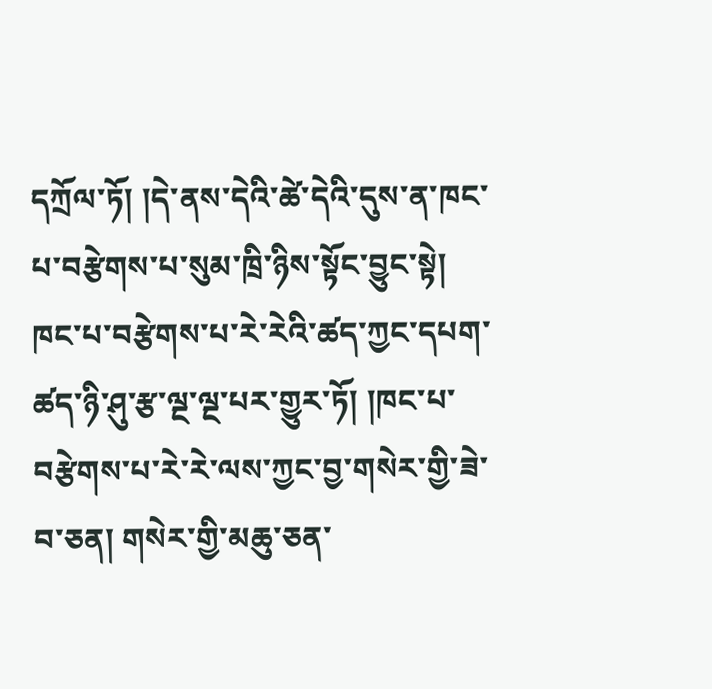དཀྲོལ་ཏོ། །དེ་ནས་དེའི་ཚེ་དེའི་དུས་ན་ཁང་པ་བརྩེགས་པ་སུམ་ཁྲི་ཉིས་སྟོང་བྱུང་སྟེ། ཁང་པ་བརྩེགས་པ་རེ་རེའི་ཚད་ཀྱང་དཔག་ཚད་ཉི་ཤུ་རྩ་ལྔ་ལྔ་པར་གྱུར་ཏོ། །ཁང་པ་བརྩེགས་པ་རེ་རེ་ལས་ཀྱང་བྱ་གསེར་གྱི་ཟེ་བ་ཅན། གསེར་གྱི་མཆུ་ཅན་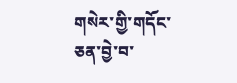གསེར་གྱི་གདོང་ཅན་བྱེ་བ་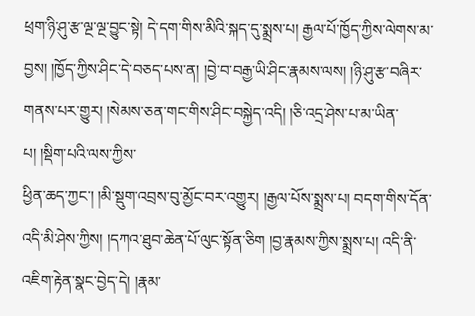ཕྲག་ཉི་ཤུ་རྩ་ལྔ་ལྔ་བྱུང་སྟེ། དེ་དག་གིས་མིའི་སྐད་དུ་སྨྲས་པ། རྒྱལ་པོ་ཁྱོད་ཀྱིས་ལེགས་མ་བྱས། །ཁྱོད་ཀྱིས་ཤིང་དེ་བཅད་པས་ན། །བྱེ་བ་བརྒྱ་ཡི་ཤིང་རྣམས་ལས། །ཉི་ཤུ་རྩ་བཞིར་གནས་པར་གྱུར། །སེམས་ཅན་གང་གིས་ཤིང་བསྐྱེད་འདི། །ཅི་འདྲ་ཤེས་པ་མ་ཡིན་པ། །སྡིག་པའི་ལས་ཀྱིས་
ཕྱིན་ཆད་ཀྱང་། །མི་སྡུག་འབྲས་བུ་མྱོང་བར་འགྱུར། །རྒྱལ་པོས་སྨྲས་པ། བདག་གིས་དོན་འདི་མི་ཤེས་ཀྱིས། །དཀའ་ཐུབ་ཆེན་པོ་ལུང་སྟོན་ཅིག །བྱ་རྣམས་ཀྱིས་སྨྲས་པ། འདི་ནི་འཇིག་རྟེན་སྣང་བྱེད་དེ། །རྣམ་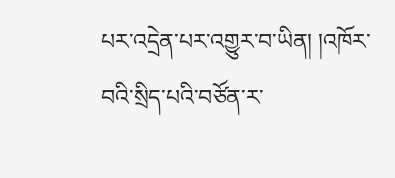པར་འདྲེན་པར་འགྱུར་བ་ཡིན། །འཁོར་བའི་སྲིད་པའི་བཙོན་ར་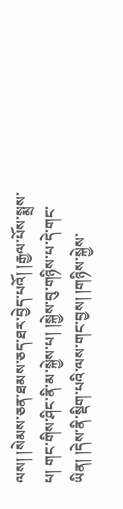ལས། །སེམས་ཅན་ཐམས་ཅད་ཐར་བྱེད་པའོ། །རྒྱལ་པོས་སྨྲས་པ། གང་གིས་ཤིང་ནི་མ་སྐྱེས་པ། །སྐྱེས་བུ་གཉིས་པ་དེ་གང་ཡིན། །དེས་ནི་སྡིག་པའི་ལས་གང་བྱས། །གཉིས་སྐྱེས་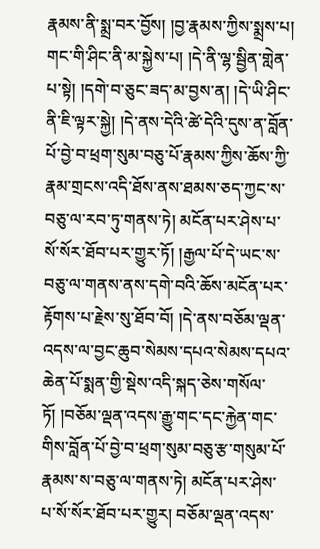རྣམས་ནི་སྨྲ་བར་བྱོས། །བྱ་རྣམས་ཀྱིས་སྨྲས་པ། གང་གི་ཤིང་ནི་མ་སྐྱེས་པ། །དེ་ནི་ལྷ་སྦྱིན་གླེན་པ་སྟེ། །དགེ་བ་ཅུང་ཟད་མ་བྱས་ན། །དེ་ཡི་ཤིང་ནི་ཇི་ལྟར་སྐྱེ། །དེ་ནས་དེའི་ཚེ་དེའི་དུས་ན་བློན་པོ་བྱེ་བ་ཕྲག་སུམ་བཅུ་པོ་རྣམས་ཀྱིས་ཆོས་ཀྱི་རྣམ་གྲངས་འདི་ཐོས་ནས་ཐམས་ཅད་ཀྱང་ས་བཅུ་ལ་རབ་ཏུ་གནས་ཏེ། མངོན་པར་ཤེས་པ་སོ་སོར་ཐོབ་པར་གྱུར་ཏོ། །རྒྱལ་པོ་དེ་ཡང་ས་བཅུ་ལ་གནས་ནས་དགེ་བའི་ཆོས་མངོན་པར་རྟོགས་པ་རྗེས་སུ་ཐོབ་བོ། །དེ་ནས་བཅོམ་ལྡན་འདས་ལ་བྱང་ཆུབ་སེམས་དཔའ་སེམས་དཔའ་ཆེན་པོ་སྨན་གྱི་སྡེས་འདི་སྐད་ཅེས་གསོལ་ཏོ། །བཅོམ་ལྡན་འདས་རྒྱུ་གང་དང་རྐྱེན་གང་གིས་བློན་པོ་བྱེ་བ་ཕྲག་སུམ་བཅུ་རྩ་གསུམ་པོ་རྣམས་ས་བཅུ་ལ་གནས་ཏེ། མངོན་པར་ཤེས་པ་སོ་སོར་ཐོབ་པར་གྱུར། བཅོམ་ལྡན་འདས་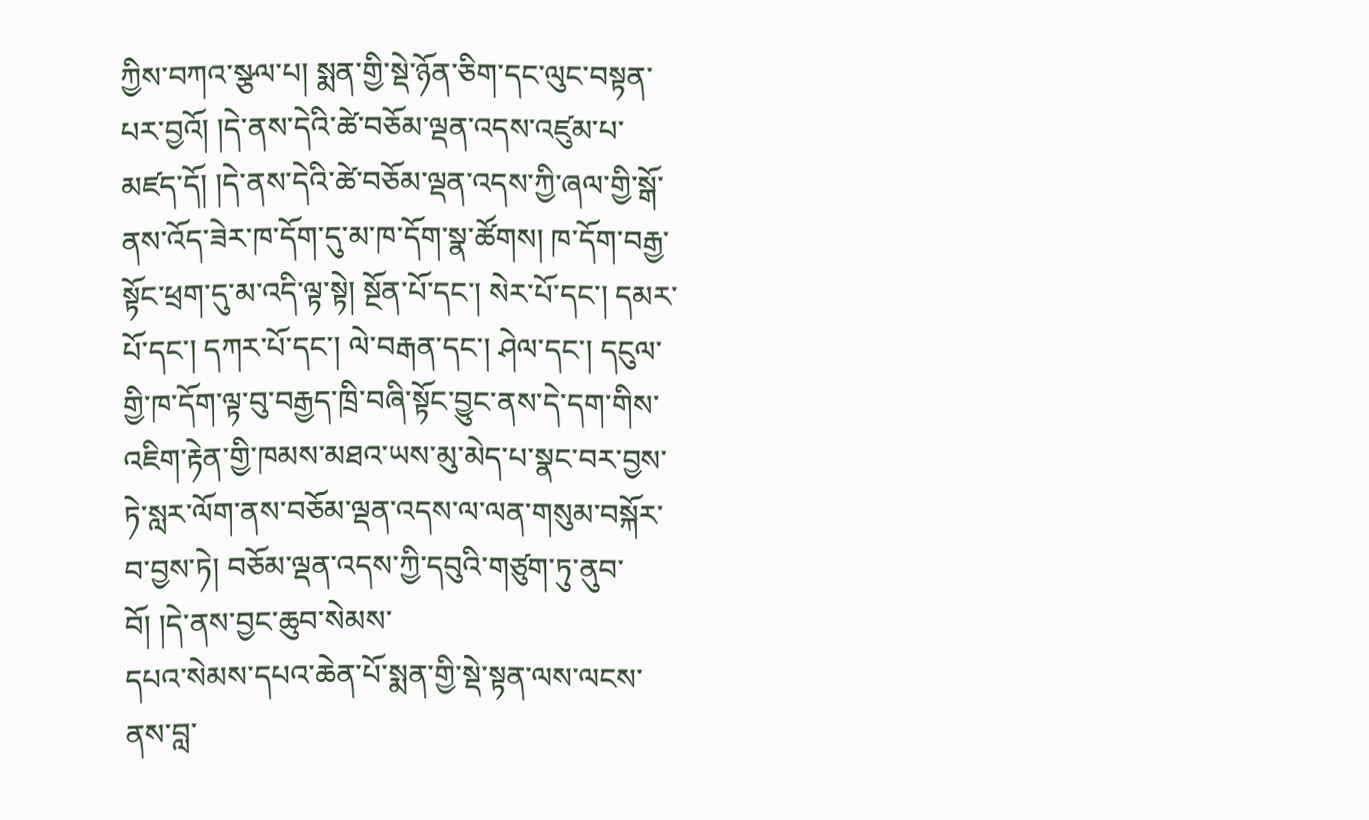ཀྱིས་བཀའ་སྩལ་པ། སྨན་གྱི་སྡེ་ཉོན་ཅིག་དང་ལུང་བསྟན་པར་བྱའོ། །དེ་ནས་དེའི་ཚེ་བཅོམ་ལྡན་འདས་འཛུམ་པ་མཛད་དོ། །དེ་ནས་དེའི་ཚེ་བཅོམ་ལྡན་འདས་ཀྱི་ཞལ་གྱི་སྒོ་ནས་འོད་ཟེར་ཁ་དོག་དུ་མ་ཁ་དོག་སྣ་ཚོགས། ཁ་དོག་བརྒྱ་སྟོང་ཕྲག་དུ་མ་འདི་ལྟ་སྟེ། སྔོན་པོ་དང་། སེར་པོ་དང་། དམར་པོ་དང་། དཀར་པོ་དང་། ལེ་བརྒན་དང་། ཤེལ་དང་། དངུལ་གྱི་ཁ་དོག་ལྟ་བུ་བརྒྱད་ཁྲི་བཞི་སྟོང་བྱུང་ནས་དེ་དག་གིས་འཇིག་རྟེན་གྱི་ཁམས་མཐའ་ཡས་མུ་མེད་པ་སྣང་བར་བྱས་ཏེ་སླར་ལོག་ནས་བཅོམ་ལྡན་འདས་ལ་ལན་གསུམ་བསྐོར་བ་བྱས་ཏེ། བཅོམ་ལྡན་འདས་ཀྱི་དབུའི་གཙུག་ཏུ་ནུབ་བོ། །དེ་ནས་བྱང་ཆུབ་སེམས་
དཔའ་སེམས་དཔའ་ཆེན་པོ་སྨན་གྱི་སྡེ་སྟན་ལས་ལངས་ནས་བླ་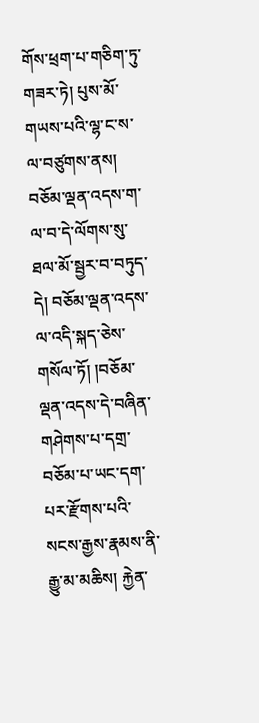གོས་ཕྲག་པ་གཅིག་ཏུ་གཟར་ཏེ། པུས་མོ་གཡས་པའི་ལྷ་ང་ས་ལ་བཙུགས་ནས། བཅོམ་ལྡན་འདས་ག་ལ་བ་དེ་ལོགས་སུ་ཐལ་མོ་སྦྱར་བ་བཏུད་དེ། བཅོམ་ལྡན་འདས་ལ་འདི་སྐད་ཅེས་གསོལ་ཏོ། །བཅོམ་ལྡན་འདས་དེ་བཞིན་གཤེགས་པ་དགྲ་བཅོམ་པ་ཡང་དག་པར་རྫོགས་པའི་སངས་རྒྱས་རྣམས་ནི་རྒྱུ་མ་མཆིས། རྐྱེན་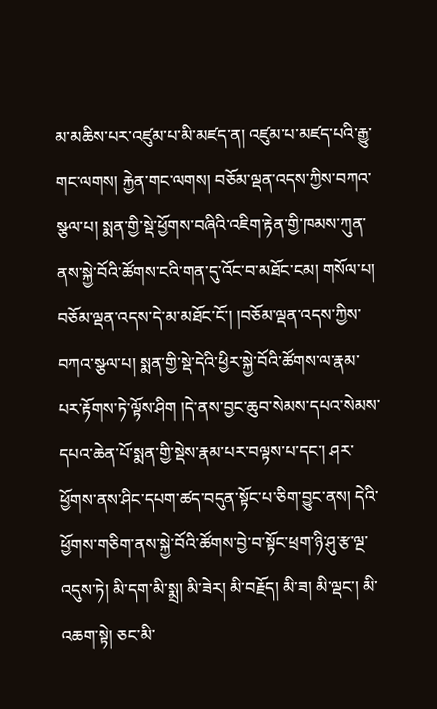མ་མཆིས་པར་འཛུམ་པ་མི་མཛད་ན། འཛུམ་པ་མཛད་པའི་རྒྱུ་གང་ལགས། རྐྱེན་གང་ལགས། བཅོམ་ལྡན་འདས་ཀྱིས་བཀའ་སྩལ་པ། སྨན་གྱི་སྡེ་ཕྱོགས་བཞིའི་འཇིག་རྟེན་གྱི་ཁམས་ཀུན་ནས་སྐྱེ་བོའི་ཚོགས་ངའི་གན་དུ་འོང་བ་མཐོང་ངམ། གསོལ་པ། བཅོམ་ལྡན་འདས་དེ་མ་མཐོང་ངོ་། །བཅོམ་ལྡན་འདས་ཀྱིས་བཀའ་སྩལ་པ། སྨན་གྱི་སྡེ་དེའི་ཕྱིར་སྐྱེ་བོའི་ཚོགས་ལ་རྣམ་པར་རྟོགས་ཏེ་ལྟོས་ཤིག །དེ་ནས་བྱང་ཆུབ་སེམས་དཔའ་སེམས་དཔའ་ཆེན་པོ་སྨན་གྱི་སྡེས་རྣམ་པར་བལྟས་པ་དང་། ཤར་ཕྱོགས་ནས་ཤིང་དཔག་ཚད་བདུན་སྟོང་པ་ཅིག་བྱུང་ནས། དེའི་ཕྱོགས་གཅིག་ནས་སྐྱེ་བོའི་ཚོགས་བྱེ་བ་སྟོང་ཕྲག་ཉི་ཤུ་རྩ་ལྔ་འདུས་ཏེ། མི་དག་མི་སྨྲ། མི་ཟེར། མི་བརྗོད། མི་ཟ། མི་ལྡང་། མི་འཆག་སྟེ། ཅང་མི་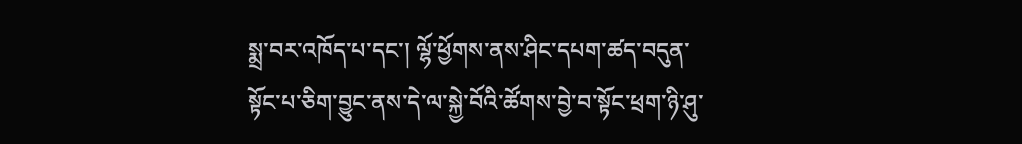སྨྲ་བར་འཁོད་པ་དང་། ལྷོ་ཕྱོགས་ནས་ཤིང་དཔག་ཚད་བདུན་སྟོང་པ་ཅིག་བྱུང་ནས་དེ་ལ་སྐྱེ་བོའི་ཚོགས་བྱེ་བ་སྟོང་ཕྲག་ཉི་ཤུ་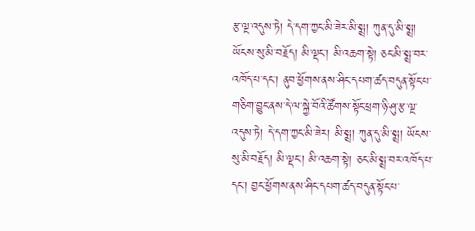རྩ་ལྔ་འདུས་ཏེ། དེ་དག་ཀྱང་མི་ཟེར་མི་སྨྲ། ཀུན་དུ་མི་སྨྲ། ཡོངས་སུ་མི་བརྗོད། མི་ལྡང་། མི་འཆག་སྟེ། ཅང་མི་སྨྲ་བར་འཁོད་པ་དང་། ནུབ་ཕྱོགས་ནས་ཤིང་དཔག་ཚད་བདུན་སྟོང་པ་གཅིག་བྱུང་ནས་དེ་ལ་སྐྱེ་བོའི་ཚོགས་སྟོང་ཕྲག་ཉི་ཤུ་རྩ་ལྔ་འདུས་ཏེ། དེ་དག་ཀྱང་མི་ཟེར། མི་སྨྲ། ཀུན་དུ་མི་སྨྲ། ཡོངས་སུ་མི་བརྗོད། མི་ལྡང་། མི་འཆག་སྟེ། ཅང་མི་སྨྲ་བར་འཁོད་པ་དང་། བྱང་ཕྱོགས་ནས་ཤིང་དཔག་ཚད་བདུན་སྟོང་པ་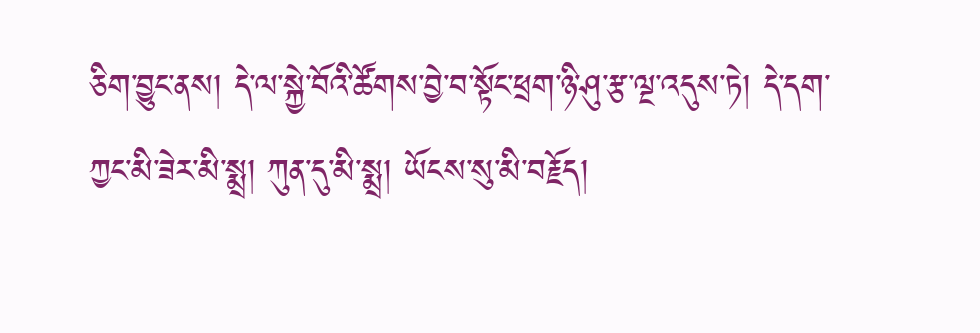ཅིག་བྱུང་ནས། དེ་ལ་སྐྱེ་བོའི་ཚོགས་བྱེ་བ་སྟོང་ཕྲག་ཉི་ཤུ་རྩ་ལྔ་འདུས་ཏེ། དེ་དག་ཀྱང་མི་ཟེར་མི་སྨྲ། ཀུན་དུ་མི་སྨྲ། ཡོངས་སུ་མི་བརྗོད།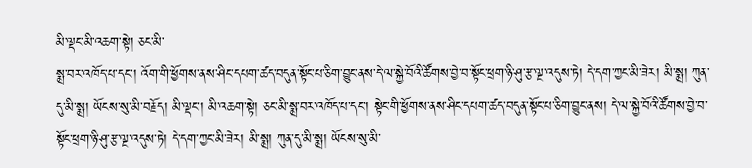མི་ལྡང་མི་འཆག་སྟེ། ཅང་མི་
སྨྲ་བར་འཁོད་པ་དང་། འོག་གི་ཕྱོགས་ནས་ཤིང་དཔག་ཚད་བདུན་སྟོང་པ་ཅིག་བྱུང་ནས་དེ་ལ་སྐྱེ་བོའི་ཚོགས་བྱེ་བ་སྟོང་ཕྲག་ཉི་ཤུ་རྩ་ལྔ་འདུས་ཏེ། དེ་དག་ཀྱང་མི་ཟེར། མི་སྨྲ། ཀུན་དུ་མི་སྨྲ། ཡོངས་སུ་མི་བརྗོད། མི་ལྡང་། མི་འཆག་སྟེ། ཅང་མི་སྨྲ་བར་འཁོད་པ་དང་། སྟེང་གི་ཕྱོགས་ནས་ཤིང་དཔག་ཚད་བདུན་སྟོང་པ་ཅིག་བྱུང་ནས། དེ་ལ་སྐྱེ་བོའི་ཚོགས་བྱེ་བ་སྟོང་ཕྲག་ཉི་ཤུ་རྩ་ལྔ་འདུས་ཏེ། དེ་དག་ཀྱང་མི་ཟེར། མི་སྨྲ། ཀུན་དུ་མི་སྨྲ། ཡོངས་སུ་མི་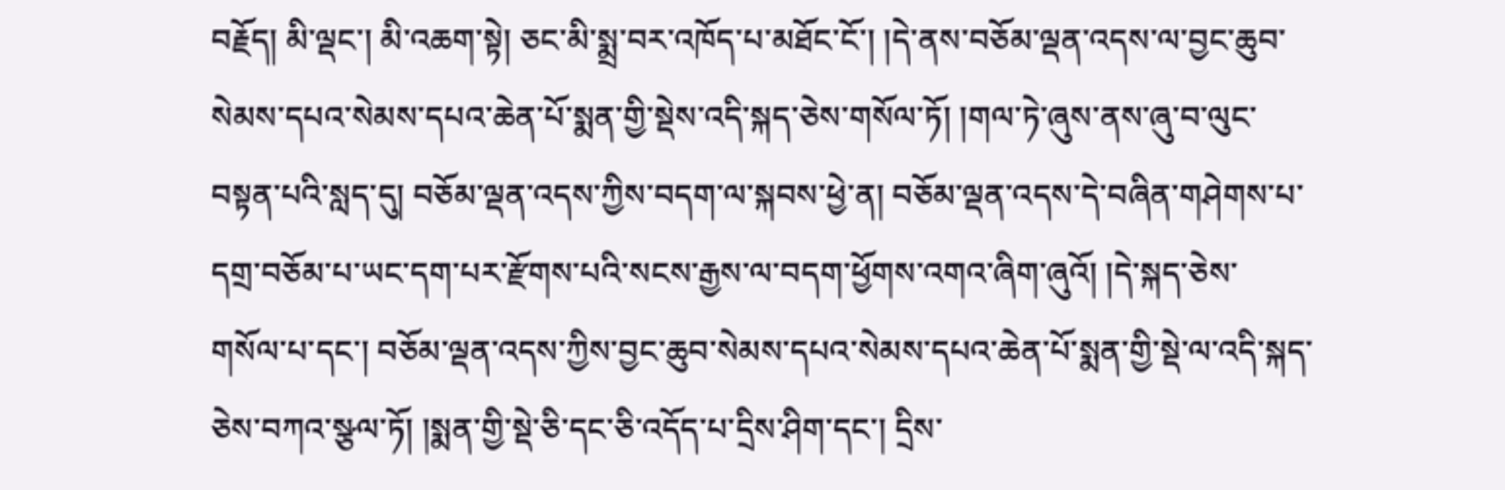བརྗོད། མི་ལྡང་། མི་འཆག་སྟེ། ཅང་མི་སྨྲ་བར་འཁོད་པ་མཐོང་ངོ་། །དེ་ནས་བཅོམ་ལྡན་འདས་ལ་བྱང་ཆུབ་སེམས་དཔའ་སེམས་དཔའ་ཆེན་པོ་སྨན་གྱི་སྡེས་འདི་སྐད་ཅེས་གསོལ་ཏོ། །གལ་ཏེ་ཞུས་ནས་ཞུ་བ་ལུང་བསྟན་པའི་སླད་དུ། བཅོམ་ལྡན་འདས་ཀྱིས་བདག་ལ་སྐབས་ཕྱེ་ན། བཅོམ་ལྡན་འདས་དེ་བཞིན་གཤེགས་པ་དགྲ་བཅོམ་པ་ཡང་དག་པར་རྫོགས་པའི་སངས་རྒྱས་ལ་བདག་ཕྱོགས་འགའ་ཞིག་ཞུའོ། །དེ་སྐད་ཅེས་གསོལ་པ་དང་། བཅོམ་ལྡན་འདས་ཀྱིས་བྱང་ཆུབ་སེམས་དཔའ་སེམས་དཔའ་ཆེན་པོ་སྨན་གྱི་སྡེ་ལ་འདི་སྐད་ཅེས་བཀའ་སྩལ་ཏོ། །སྨན་གྱི་སྡེ་ཅི་དང་ཅི་འདོད་པ་དྲིས་ཤིག་དང་། དྲིས་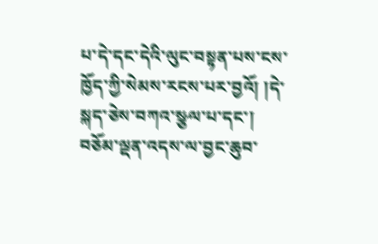པ་དེ་དང་དེའི་ལུང་བསྟན་པས་ངས་ཁྱོད་ཀྱི་སེམས་རངས་པར་བྱའོ། །དེ་སྐད་ཅེས་བཀའ་སྩལ་པ་དང་། བཅོམ་ལྡན་འདས་ལ་བྱང་ཆུབ་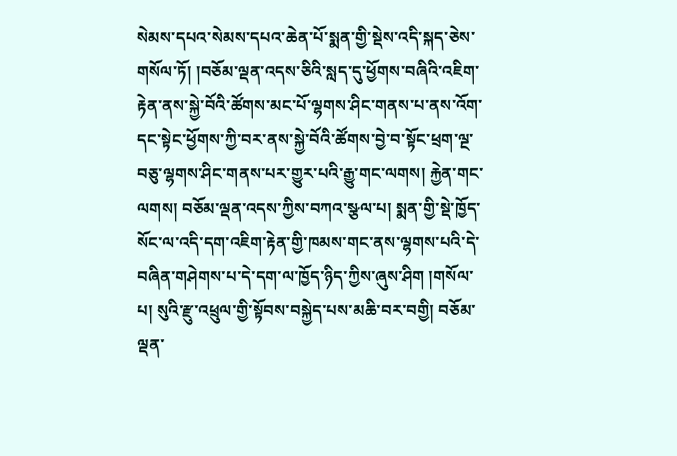སེམས་དཔའ་སེམས་དཔའ་ཆེན་པོ་སྨན་གྱི་སྡེས་འདི་སྐད་ཅེས་གསོལ་ཏོ། །བཅོམ་ལྡན་འདས་ཅིའི་སླད་དུ་ཕྱོགས་བཞིའི་འཇིག་རྟེན་ནས་སྐྱེ་བོའི་ཚོགས་མང་པོ་ལྷགས་ཤིང་གནས་པ་ནས་འོག་དང་སྟེང་ཕྱོགས་ཀྱི་བར་ནས་སྐྱེ་བོའི་ཚོགས་བྱེ་བ་སྟོང་ཕྲག་ལྔ་བཅུ་ལྷགས་ཤིང་གནས་པར་གྱུར་པའི་རྒྱུ་གང་ལགས། རྐྱེན་གང་ལགས། བཅོམ་ལྡན་འདས་ཀྱིས་བཀའ་སྩལ་པ། སྨན་གྱི་སྡེ་ཁྱོད་སོང་ལ་འདི་དག་འཇིག་རྟེན་གྱི་ཁམས་གང་ནས་ལྷགས་པའི་དེ་བཞིན་གཤེགས་པ་དེ་དག་ལ་ཁྱོད་ཉིད་ཀྱིས་ཞུས་ཤིག །གསོལ་པ། སུའི་རྫུ་འཕྲུལ་གྱི་སྟོབས་བསྐྱེད་པས་མཆི་བར་བགྱི། བཅོམ་ལྡན་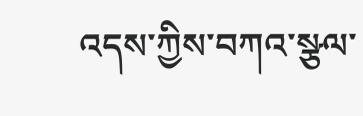འདས་ཀྱིས་བཀའ་སྩལ་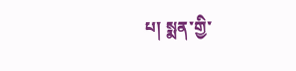པ། སྨན་གྱི་